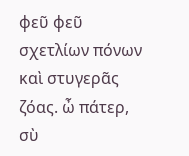φεῦ φεῦ σχετλίων πόνων καὶ στυγερᾶς ζόας. ὦ πάτερ, σὺ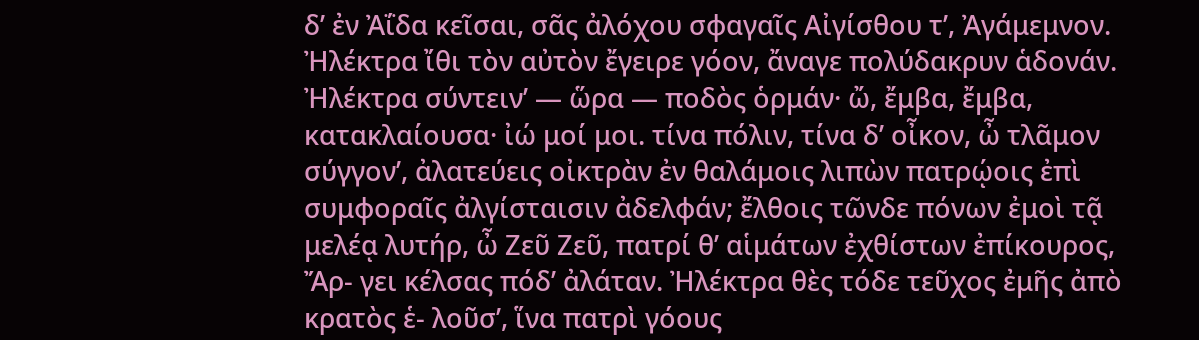δʼ ἐν Ἀΐδα κεῖσαι, σᾶς ἀλόχου σφαγαῖς Αἰγίσθου τʼ, Ἀγάμεμνον. Ἠλέκτρα ἴθι τὸν αὐτὸν ἔγειρε γόον, ἄναγε πολύδακρυν ἁδονάν. Ἠλέκτρα σύντεινʼ — ὥρα — ποδὸς ὁρμάν· ὤ, ἔμβα, ἔμβα, κατακλαίουσα· ἰώ μοί μοι. τίνα πόλιν, τίνα δʼ οἶκον, ὦ τλᾶμον σύγγονʼ, ἀλατεύεις οἰκτρὰν ἐν θαλάμοις λιπὼν πατρῴοις ἐπὶ συμφοραῖς ἀλγίσταισιν ἀδελφάν; ἔλθοις τῶνδε πόνων ἐμοὶ τᾷ μελέᾳ λυτήρ, ὦ Ζεῦ Ζεῦ, πατρί θʼ αἱμάτων ἐχθίστων ἐπίκουρος, Ἄρ- γει κέλσας πόδʼ ἀλάταν. Ἠλέκτρα θὲς τόδε τεῦχος ἐμῆς ἀπὸ κρατὸς ἑ- λοῦσʼ, ἵνα πατρὶ γόους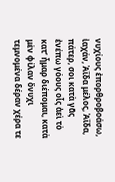νυχίους ἐπορθροβοάσω, ἰαχάν, Ἀΐδα μέλος, Ἀΐδα, πάτερ, σοι κατὰ γᾶς ἐνέπω γόους οἷς ἀεὶ τὸ κατʼ ἦμαρ διέπομαι, κατὰ μὲν φίλαν ὄνυχι τεμνομένα δέραν χέρα τε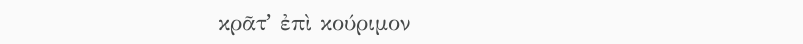κρᾶτʼ ἐπὶ κούριμον